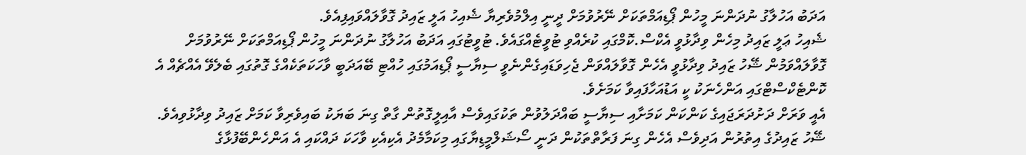އަދަބު އަހުލާގު ނުދަންނަ މީހުން ޕޯޑިއަމްތަކަށް ނޭރުވުމަށް ދީނީ އިލްމުވެރިޔާ ޝެއިހު އަލީ ޒައިދު ގޮވާލައްވައިފިއެވެ.
ޝެއިހު ޢަލީ ޒައިދު މިހެން ވިދާޅުވީ އެކްސް.ކޮމްގައި ކުރެއްވި ޓުވީޓެއްގައެވެ. ޓުވީޓުގައި އަދަބު އަހުލާގު ނުދަންނަ މީހުން ޕޯޑިއަމްތަކަށް ނޭރުވުމަށް ގޮވާލައްވަމުން ޝޭހު ޒައިދު ވިދާޅުވީ އެހެން ގޮވާލައްވަން ޖެހިވަޑައިގެންނެވީ ސިޔާސީ ޕޯޑިއަމުގައި ހުއްޓި ބޭއަދަބީ ވާހަކަތަކެއްގެ ގޮތުގައި ބެލެވޭ އެއްޗެއް އެ ކޮންޓެކްސްޓްގައި އަންހެނަކު ކީ އަޑުއަހާފައިވާ ކަމަށެވެ.
އެއީ ވަރަށް ދަށުދަރަޖައިގެ ކަންކަން ކަމަށާއި ސިޔާސީ ބައްދަލުވުން ތަކުގައިވެސް އާއިލީގޮތުން ގާތް ގިނަ ބަޔަކު ބައިވެރިވާ ކަމަށް ޒައިދު ވިދާޅުވިއެވެ.
ޝޭހު ޒައިދުގެ އިތުރުން އަދިވެސް އެހެން ގިނަ ފަރާތްތަކުން ދަނީ ސޯޝަލްމީޑިޔާގައި މިކަމާމެދު އެކިއެކި ވާހަކަ ދައްކައި އެ އަންހެންބޭފުޅާގެ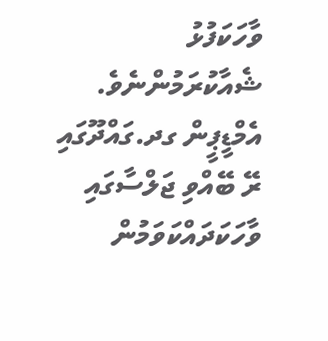ވާހަކަފުޅު ޝެއާކުރަމުންނެވެ. އެމްޑީޕީން ގދ.ގައްދޫގައި ރޭ ބޭއްވި ޖަލްސާގައި ވާހަކަދައްކަވަމުން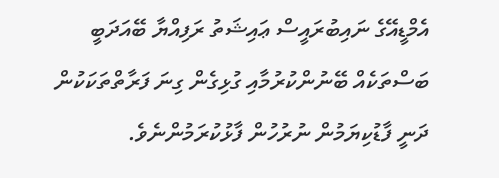އެމްޑީއޭގެ ނައިބުރައީސް ޢައިޝަތު ރަފިއްޔާ ބޭއަދަބީ ބަސްތަކެއް ބޭނުންކުރުމާއި ގުޅިގެން ގިނަ ފަރާތްތަކަކުން ދަނީ ފާޑުކިޔަމުން ނުރުހުން ފާޅުކުރަމުންނެވެ.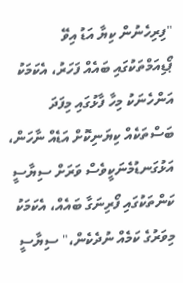"ފިރިހެނުން ކިޔާ އަޑު އިވޭ ޕޯޑިއަމްތަކުގައި ބައެއް ފަހަރު، އެކަމަކު އަންހެނަކު މިހާ ފާޅުގައި މިފަދަ ބަސްތަކެއް ކިޔަނިކޮށް އަޑެއް ނާހަން، އަޅުގަނޑުމެނަކީވެސް ވަރަށް ސިޔާސީ ކަންތަކުގައި ފޯރިނަގާ ބައެއް، އެކަމަކު މިވަރުގެ ކަމެއް ނުދެކެން،" ސިޔާސީ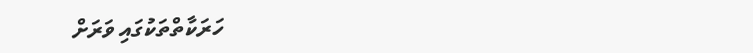ހަރަކާތްތަކުގައި ވަރަށް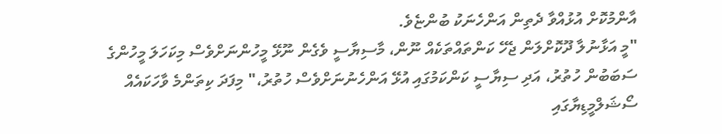އާންމުކޮށް އުޅުއްވާ ދެތިން އަންހެނަކު ބުންޏެވެ.
"މީ އަޅާނުލާ ދޫކޮށްލަން ޖެހޭ ކަންތައްތަކެއް ނޫން، މާސިޔާސީ ވެގެން ނޫޅޭ މީހުންނަށްވެސް މިކަހަލަ މީހުންގެ ސަބަބުން ހުތުރު، އަދި ސިޔާސީ ކަންކަމުގައި އުޅޭ އަންހެނުނަށްވެސް ހުތުރު،" މިފަދަ ކިތަންމެ ވާހަކައެއް ސޯޝަލްމީޑިޔާގައި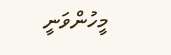މީހުންވަނީ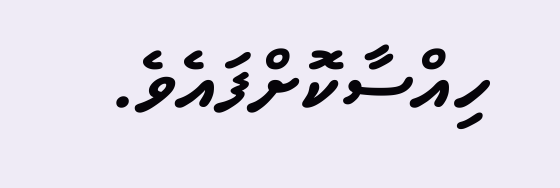ހިއްސާކޮށްފައެވެ.